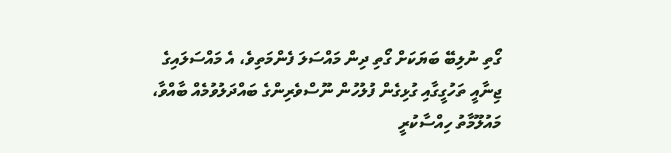ގޯތި ނުލިބޭ ބަޔަކަށް ގޯތި ދިން މައްސަލަ ފެންމަތިވެ، އެ މައްސަލައިގެ ޖިނާއީ ތަހުގީގާއި ގުޅިގެން ފުލުހުން ނޫސްވެރިންގެ ބައްދަލުވުމެއް ބާއްވާ، މައުލޫމާތު ހިއްސާކުރީ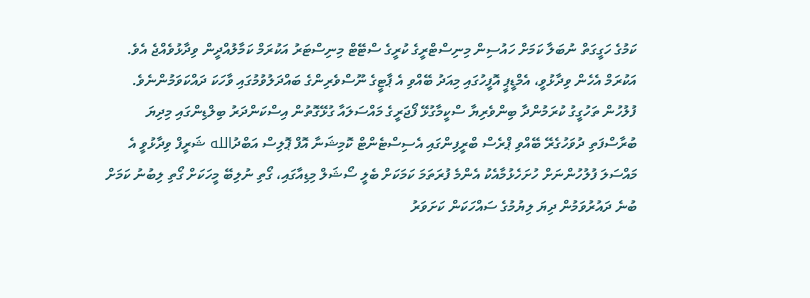ކަމުގެ ހަގީގަތް ނުބަލާ ކަމަށް ހައުސިން މިނިސްޓްރީގެ ކުރީގެ ސްޓޭޓް މިނިސްޓަރު އަކުރަމް ކަމާލުއްދީން ވިދާޅުވެއްޖެ އެވެ.
އަކުރަމް އެހެން ވިދާޅުވީ، އެމްޑީޕީ އޮފީހުގައި މިއަދު ބޭއްވި އެ ޕާޓީގެ ނޫސްވެރިންގެ ބައްދަލުވުމުގައި ވާހަކަ ދައްކަވަމުންނެވެ.
ފުލުހުން ތަހުގީގު ކުރަމުންދާ ބިންވެރިޔާ ސްކީމާގުޅޭ ފޯޖަރީގެ މައްސަލައާ ގުޅޭގޮތުން އިސްކަންދަރު ބިލްޑިންގައި މިދިޔަ ބުރާސްފަތި ދުވަހުގެރޭ ބޭއްވި ޕްރެސް ބްރީފިންގައި އެސިސްޓެންޓް ކޮމިޝަނާ އޮފް ޕޮލިސް އަބްދުالله ޝަރީފް ވިދާޅުވީ އެ މައްސަލަ ފުލުހުންނަށް ހުށަހެޅުމާއެކު އެންމެ ފުރަތަމަ ކަމަކަށް ބެލީ ސޯޝަލް މިޑިއާގައި، ގޯތި ނުލިބޭ މީހަކަށް ގޯތި ލިބުނު ކަމަށް ބުނެ ދައުރުވަމުން ދިޔަ ލިޔުމުގެ ސައްހަކަން ކަށަވަރު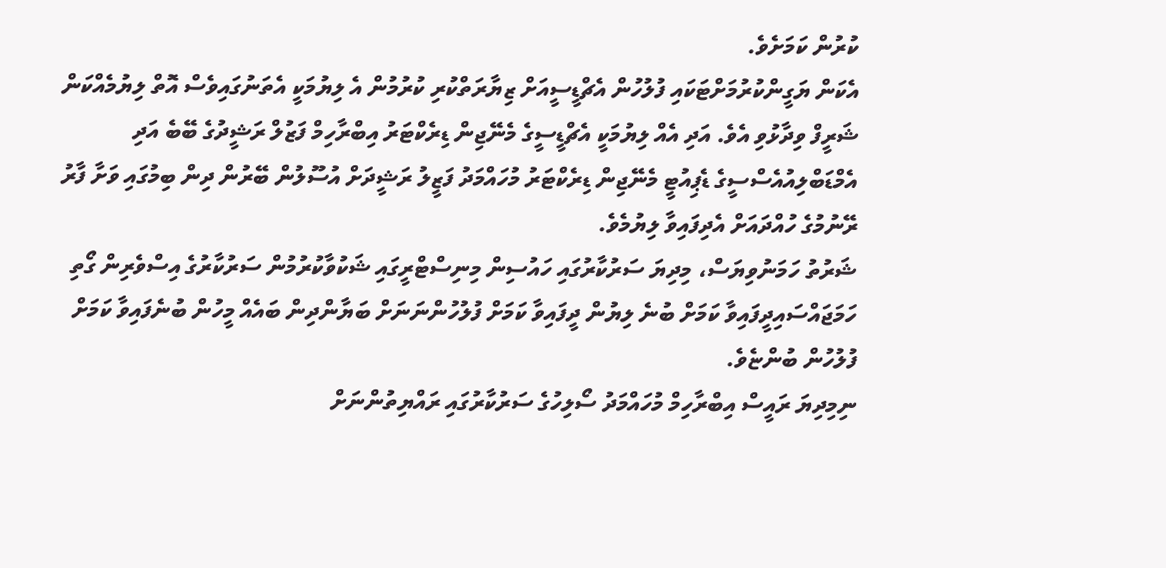ކުރުން ކަމަށެވެ.
އެކަން ޔަގީންކުރުމަށްޓަކައި ފުލުހުން އެޗްޑީސީއަށް ޒިޔާރަތްކުރި ކުރުމުން އެ ލިޔުމަކީ އެތަނުގައިވެސް އޮތް ލިޔުމެއްކަން ޝަރީފް ވިދާޅުވި އެވެ. އަދި އެއް ލިޔުމަކީ އެޗްޑީސީގެ މެނޭޖިން ޑިރެކްޓަރު އިބްރާހިމް ފަޒުލް ރަޝީދުގެ ބޭބެ އަދި އެމްޑަބްލިއުއެސްސީގެ ޑެޕިއުޓީ މެނޭޖިން ޑިރެކްޓަރު މުހައްމަދު ފަޒީލު ރަޝީދަށް އުސޫލުން ބޭރުން ދިން ބިމުގައި ވަށާ ފާރު ރޭނުމުގެ ހުއްދައަށް އެދިފައިވާ ލިޔުމެވެ.
ޝަރުތު ހަމަނުވިޔަސް، މިދިޔަ ސަރުކާރުގައި ހައުސިން މިނިސްޓްރީގައި ޝަކުވާކުރުމުން ސަރުކާރުގެ އިސްވެރިން ގޯތި ހަމަޖައްސައިދީފައިވާ ކަމަށް ބުނެ ލިޔުން ދީފައިވާ ކަމަށް ފުލުހުންނަނަށް ބަޔާންދިން ބައެއް މީހުން ބުނެފައިވާ ކަމަށް ފުލުހުން ބުންޏެވެ.
ނިމިދިޔަ ރައީސް އިބްރާހިމް މުހައްމަދު ސޯލިހުގެ ސަރުކާރުގައި ރައްޔިތުންނަށް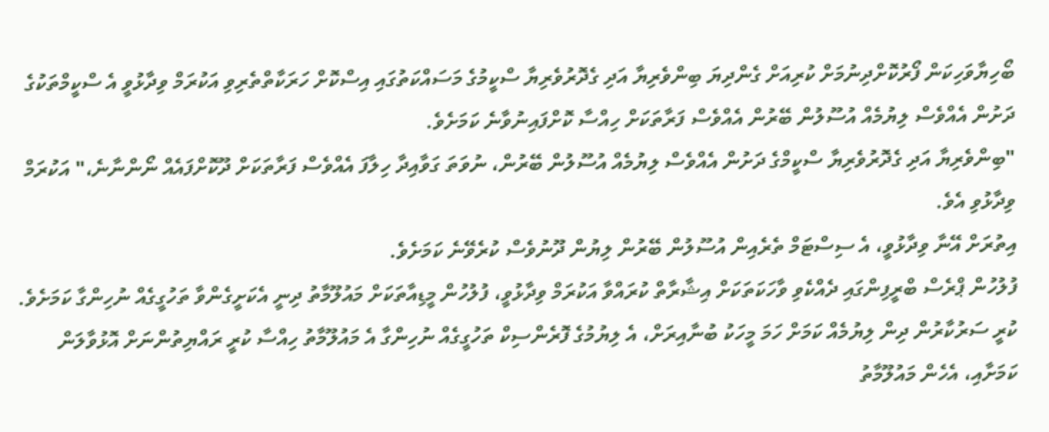ބޯހިޔާވަހިކަން ފޯރުކޮށްދިނުމަށް ކުރިއަށް ގެންދިޔަ ބިންވެރިޔާ އަދި ގެދޮރުވެރިޔާ ސްކީމުގެ މަސައްކަތުގައި އިސްކޮށް ހަރަކާތްތެރިވި އަކުރަމް ވިދާޅުވީ އެ ސްކީމްތަކުގެ ދަށުން އެއްވެސް ލިޔުމެއް އުސޫލުން ބޭރުން އެއްވެސް ފަރާތަކަށް ހިއްސާ ކޮށްފައިނުވާނެ ކަމަށެވެ.
"ބިންވެރިޔާ އަދި ގެދޮރުވެރިޔާ ސްކީމްގެ ދަށުން އެއްވެސް ލިޔުމެއް އުސޫލުން ބޭރުން، ނުވަތަ ގަވާއިދާ ހިލާފަ އެއްވެސް ފަރާތަކަށް ދޫކޮށްފައެއް ނޯންނާނެ،" އަކުރަމް ވިދާޅުވި އެވެ.
އިތުރަށް އޭނާ ވިދާޅުވީ، އެ ސިސްޓަމް ތެރެއިން އުސޫލުން ބޭރުން ލިޔުން ދޫނުވެސް ކުރެވޭނެ ކަމަށެވެ.
ފުލުހުން ޕްރެސް ބްރީފިންގައި ދެއްކެވި ވާހަކަތަކަށް އިޝާރާތް ކުރައްވާ އަކުރަމް ވިދާޅުވީ، ފުލުހުން މީޑިއާތަކަށް މައުލޫމާތު ދިނީ އެކަށީގެންވާ ތަހުގީގެއް ނުހިންގާ ކަމަށެވެ. ކުރީ ސަރުކާރުން ދިން ލިޔުމެއް ކަމަށް ހަމަ މީހަކު ބުނާއިރަށް، އެ ލިޔުމުގެ ފޮރެންސިކް ތަހުގީގެއް ނުހިންގާ އެ މައުލޫމާތު ހިއްސާ ކުރީ ރައްޔިތުންނަށް އޮޅުވާލަން ކަމަށާއި، އެހެން މައުލޫމާތު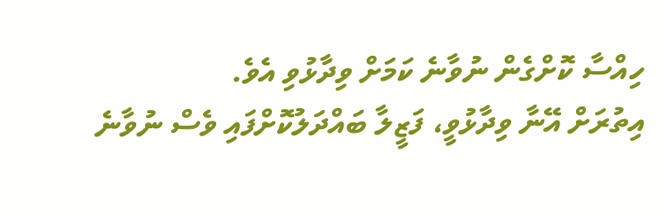ހިއްސާ ކޮށްގެން ނުވާނެ ކަމަށް ވިދާޅުވި އެވެ.
އިތުރަށް އޭނާ ވިދާޅުވީ، ފަޒީލާ ބައްދަލުކޮށްފައި ވެސް ނުވާނެ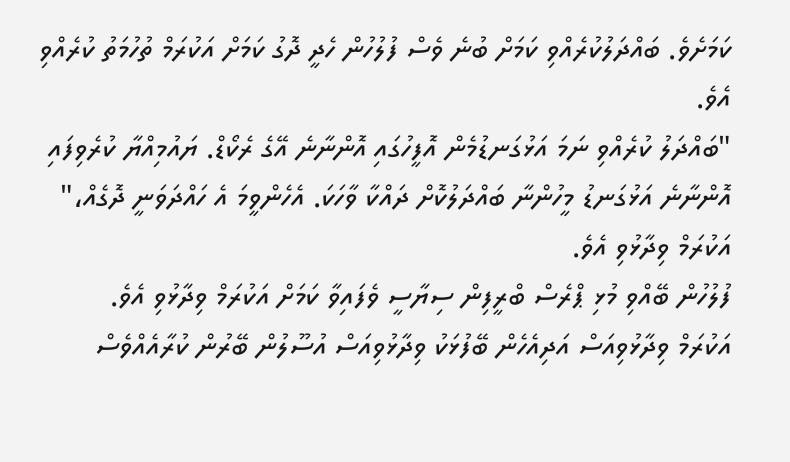ކަމަށެވެ. ބައްދަލުކުރެއްވި ކަމަށް ބުނެ ވެސް ފުލުހުން ހެދީ ދޮގު ކަމަށް އަކުރަމް ތުހުމަތު ކުރެއްވި އެވެ.
"ބައްދަލު ކުރެއްވި ނަމަ އަޅުގަނޑުމެން އޮފީހުގައި އޮންނާނެ އޭގެ ރެކޯޑް. ޔައުމިއްޔާ ކުރެވިފައި އޮންނާނެ އަޅުގަނޑު މީހުންނާ ބައްދަލުކޮށް ދައްކާ ވާހަކަ. އެހެންވީމަ އެ ހައްދަވަނީ ދޮގެއް،" އަކުރަމް ވިދާޅުވި އެވެ.
ފުލުހުން ބޭއްވި މުޅި ޕްރެސް ބްރީފިން ސިޔާސީ ވެފައިވާ ކަމަށް އަކުރަމް ވިދާޅުވި އެވެ.
އަކުރަމް ވިދާޅުވިއަސް އަދިއެހެން ބޭފުޅަކު ވިދާޅުވިއަސް އުސޫލުން ބޭރުން ކުރާއެއްވެސް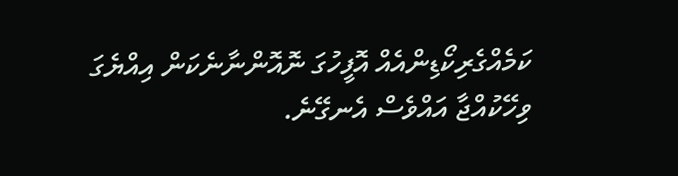ކަމެއްގެރިކޯޑިންއެއް އޮފީހުގަ ނޮއޮންނާނެކަން އިއްޔެގަ ވިހޭކުއްޖާ އައްވެސް އެނގޭނެ.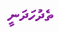ތެދުހަދަނީ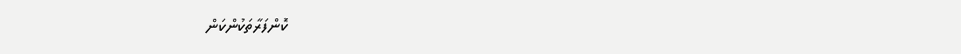ކޮންފަރާތަކުންކަން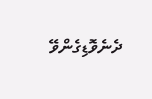ދެނެވޮޑިގެންވޭ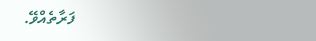ފަރާތެއްވޭ.